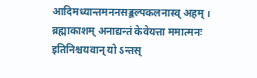आदिमध्यान्तमननसङ्कल्पकलनास्व् अहम् । ब्रह्माकाशम् अनाद्यन्तं केवेयत्ता ममात्मनः
इतिनिश्चयवान् यो ऽन्तस्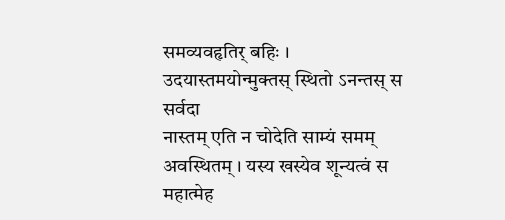समव्यवहृतिर् बहिः । उदयास्तमयोन्मुक्तस् स्थितो ऽनन्तस् स सर्वदा
नास्तम् एति न चोदेति साम्यं समम् अवस्थितम् । यस्य खस्येव शून्यत्वं स महात्मेह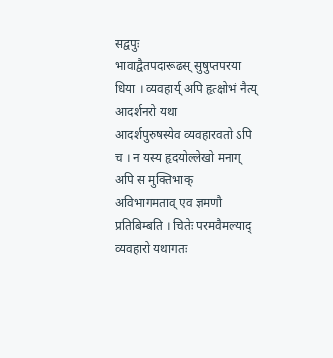सद्वपुः
भावाद्वैतपदारूढस् सुषुप्तपरया धिया । व्यवहार्य् अपि हृत्क्षोभं नैत्य् आदर्शनरो यथा
आदर्शपुरुषस्येव व्यवहारवतो ऽपि च । न यस्य हृदयोल्लेखो मनाग् अपि स मुक्तिभाक्
अविभागमताव् एव ज्ञमणौ प्रतिबिम्बति । चितेः परमवैमल्याद् व्यवहारो यथागतः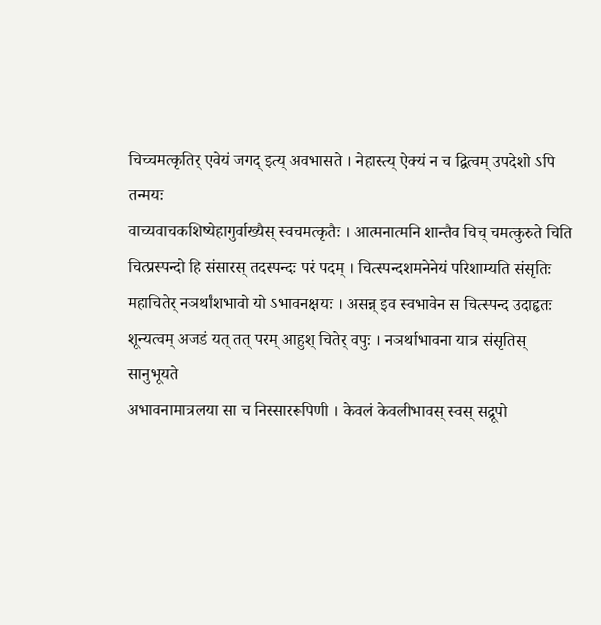चिच्चमत्कृतिर् एवेयं जगद् इत्य् अवभासते । नेहास्त्य् ऐक्यं न च द्वित्वम् उपदेशो ऽपि तन्मयः
वाच्यवाचकशिष्येहागुर्वाख्यैस् स्वचमत्कृतैः । आत्मनात्मनि शान्तैव चिच् चमत्कुरुते चिति
चित्प्रस्पन्दो हि संसारस् तदस्पन्दः परं पदम् । चित्स्पन्दशमनेनेयं परिशाम्यति संसृतिः
महाचितेर् नञर्थांशभावो यो ऽभावनक्षयः । असन्न् इव स्वभावेन स चित्स्पन्द उदाहृतः
शून्यत्वम् अजडं यत् तत् परम् आहुश् चितेर् वपुः । नञर्थाभावना यात्र संसृतिस् सानुभूयते
अभावनामात्रलया सा च निस्साररूपिणी । केवलं केवलीभावस् स्वस् सद्रूपो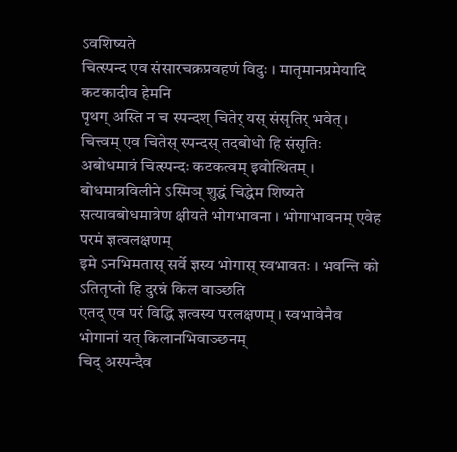ऽवशिष्यते
चित्स्पन्द एव संसारचक्रप्रवहणं विदुः । मातृमानप्रमेयादि कटकादीव हेमनि
पृथग् अस्ति न च स्पन्दश् चितेर् यस् संसृतिर् भवेत् । चित्त्वम् एव चितेस् स्पन्दस् तदबोधो हि संसृतिः
अबोधमात्रं चित्स्पन्दः कटकत्वम् इवोत्थितम् । बोधमात्रविलीने ऽस्मिञ् शुद्धं चिद्धेम शिष्यते
सत्यावबोधमात्रेण क्षीयते भोगभावना । भोगाभावनम् एवेह परमं ज्ञत्वलक्षणम्
इमे ऽनभिमतास् सर्वे ज्ञस्य भोगास् स्वभावतः । भवन्ति को ऽतितृप्तो हि दुरन्नं किल वाञ्छति
एतद् एव परं विद्धि ज्ञत्वस्य परलक्षणम् । स्वभावेनैव भोगानां यत् किलानभिवाञ्छनम्
चिद् अस्पन्दैव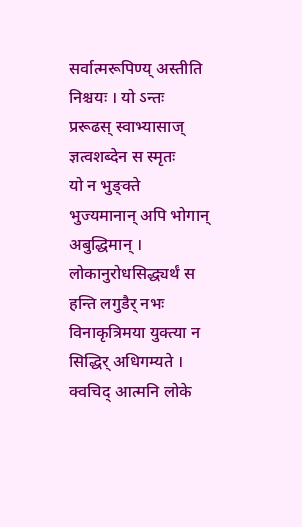सर्वात्मरूपिण्य् अस्तीति निश्चयः । यो ऽन्तः प्ररूढस् स्वाभ्यासाज् ज्ञत्वशब्देन स स्मृतः
यो न भुङ्क्ते भुज्यमानान् अपि भोगान् अबुद्धिमान् । लोकानुरोधसिद्ध्यर्थं स हन्ति लगुडैर् नभः
विनाकृत्रिमया युक्त्या न सिद्धिर् अधिगम्यते । क्वचिद् आत्मनि लोके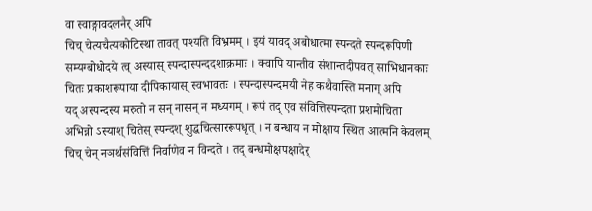वा स्वाङ्गावदलनैर् अपि
चिच् चेत्यचैत्यकोटिस्था तावत् पश्यति विभ्रमम् । इयं यावद् अबोधात्मा स्पन्दते स्पन्दरूपिणी
सम्यग्बोधोदये त्व् अस्यास् स्पन्दास्पन्ददशाक्रमाः । क्वापि यान्तीव संशान्तदीपवत् साभिधानकाः
चितः प्रकाशरूपाया दीपिकायास् स्वभावतः । स्पन्दास्पन्दमयी नेह कथैवास्ति मनाग् अपि
यद् अस्पन्दस्य मरुतो न सन् नासन् न मध्यगम् । रूपं तद् एव संवित्तिस्पन्दता प्रशमोचिता
अभिन्नो ऽस्याश् चितेस् स्पन्दश् शुद्धचित्साररूपधृत् । न बन्धाय न मोक्षाय स्थित आत्मनि केवलम्
चिच् चेन् नञर्थसंवित्तिं निर्वाणेव न विन्दते । तद् बन्धमोक्षपक्षादेर्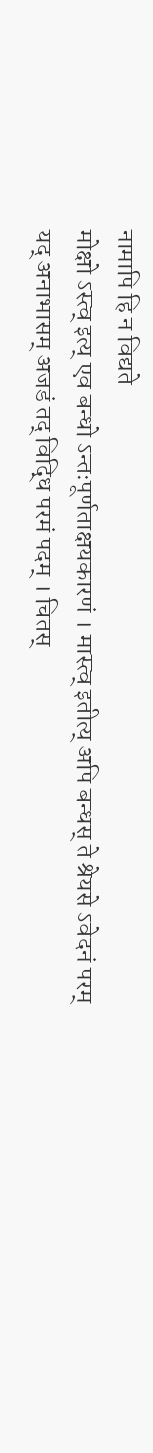नामापि हि न विद्यते
मोक्षो ऽस्त्व् इत्य् एव बन्धो ऽन्तःपूर्णताक्षयकारणं । मास्त्व् इतीत्य् अपि बन्धस् ते श्रेयसे ऽवेदनं परम्
यद् अनाभासम् अजडं तद् विद्धि परमं पदम् । चितस्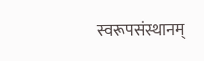स्वरूपसंस्थानम्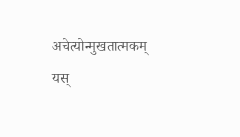अचेत्योन्मुखतात्मकम्
यस्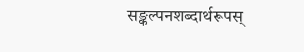सङ्कल्पनशब्दार्थरूपस्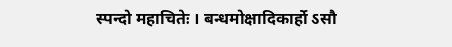स्पन्दो महाचितेः । बन्धमोक्षादिकार्हो ऽसौ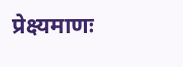प्रेक्ष्यमाणः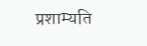प्रशाम्यति